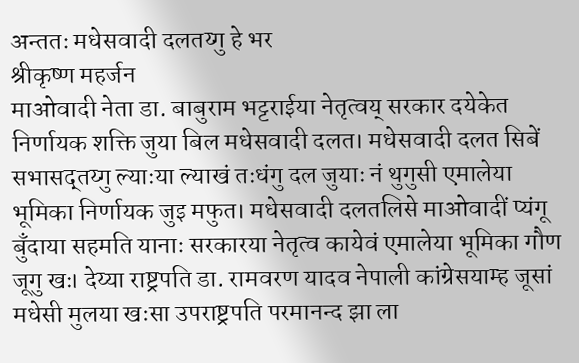अन्ततः मधेसवादी दलतय्गु हे भर
श्रीकृष्ण महर्जन
माओवादी नेता डा. बाबुराम भट्टराईया नेतृत्वय् सरकार दयेकेत निर्णायक शक्ति जुया बिल मधेसवादी दलत। मधेसवादी दलत सिबें सभासद्तय्गु ल्याःया ल्याखं तःधंगु दल जुयाः नं थुगुसी एमालेया भूमिका निर्णायक जुइ मफुत। मधेसवादी दलतलिसे माओवादीं प्यंगू बुँदाया सहमति यानाः सरकारया नेतृत्व कायेवं एमालेया भूमिका गौण जूगु खः। देय्या राष्ट्रपति डा. रामवरण यादव नेपाली कांग्रेसयाम्ह जूसां मधेसी मुलया खःसा उपराष्ट्रपति परमानन्द झा ला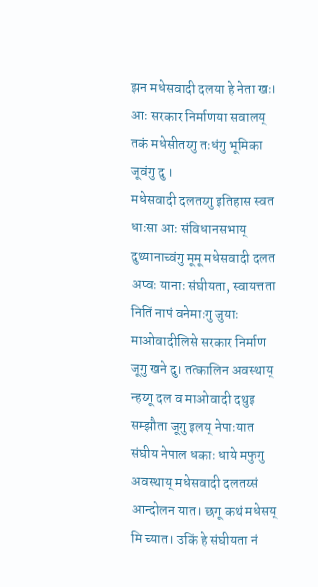झन मधेसवादी दलया हे नेता खः। आः सरकार निर्माणया सवालय् तकं मधेसीतय्गु तःधंगु भूमिका जूवंगु दु ।
मधेसवादी दलतय्गु इतिहास स्वत धाःसा आः संविधानसभाय् दुथ्यानाच्वंगु मूमू मधेसवादी दलत अप्वः यानाः संघीयता, स्वायत्तता नितिं नापं वनेमाःगु जुयाः माओवादीलिसे सरकार निर्माण जूगु खने दु। तत्कालिन अवस्थाय् न्हय्गू दल व माओवादी दथुइ सम्झौता जूगु इलय् नेपाःयात संघीय नेपाल धकाः धाये मफुगु अवस्थाय् मधेसवादी दलतय्सं आन्दोलन यात। छगू कथं मधेसय् मि च्यात। उकिं हे संघीयता नं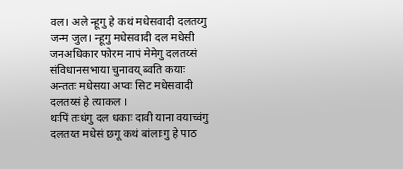वल। अले न्हूगु हे कथं मधेसवादी दलतय्गु जन्म जुल। न्हूगु मधेसवादी दल मधेसी जनअधिकार फोरम नापं मेमेगु दलतय्सं संविधानसभाया चुनावय् ब्वति कयाः अन्ततः मधेसया अप्वः सिट मधेसवादी दलतय्सं हे त्याकल ।
थःपिं तःधंगु दल धकाः दावी याना वयाच्वंगु दलतय्त मधेसं छगू कथं बांलाःगु हे पाठ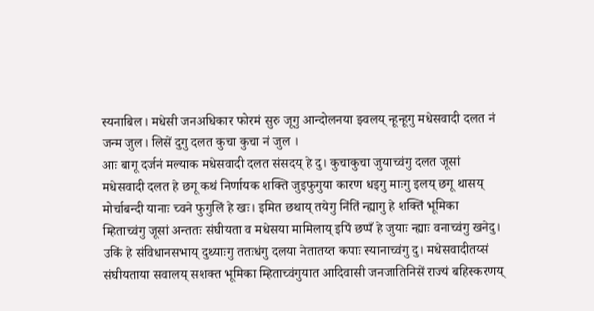स्यनाबिल। मधेसी जनअधिकार फोरमं सुरु जूगु आन्दोलनया झ्वलय् न्हून्हूगु मधेसवादी दलत नं जन्म जुल। लिसें दुगु दलत कुचा कुचा नं जुल ।
आः बागू दर्जनं मल्याक मधेसवादी दलत संसदय् हे दु। कुचाकुचा जुयाच्वंगु दलत जूसां मधेसवादी दलत हे छगू कथं निर्णायक शक्ति जुइफुगुया कारण धइगु माःगु इलय् छगू थासय् मोर्चाबन्दी यानाः च्वने फुगुलिं हे खः। इमित छथाय् तयेगु निंतिं न्ह्यागु हे शक्तिं भूमिका म्हिताच्वंगु जूसां अन्ततः संघीयता व मधेसया मामिलाय् इपिं छप्पँ हे जुयाः न्ह्याः वनाच्वंगु खनेदु। उकिं हे संविधानसभाय् दुथ्याःगु ततःधंगु दलया नेतातय्त कपाः स्यानाच्वंगु दु। मधेसवादीतय्सं संघीयताया सवालय् सशक्त भूमिका म्हिताच्वंगुयात आदिवासी जनजातिनिसें राज्यं बहिस्करणय्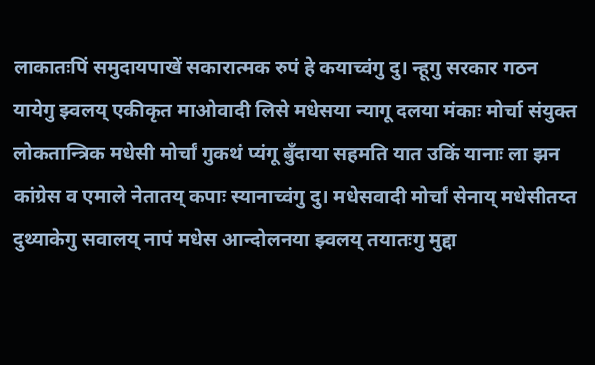लाकातःपिं समुदायपाखें सकारात्मक रुपं हे कयाच्वंगु दु। न्हूगु सरकार गठन यायेगु झ्वलय् एकीकृत माओवादी लिसे मधेसया न्यागू दलया मंकाः मोर्चा संयुक्त लोकतान्त्रिक मधेसी मोर्चां गुकथं प्यंगू बुँदाया सहमति यात उकिं यानाः ला झन कांग्रेस व एमाले नेतातय् कपाः स्यानाच्वंगु दु। मधेसवादी मोर्चां सेनाय् मधेसीतय्त दुथ्याकेगु सवालय् नापं मधेस आन्दोलनया झ्वलय् तयातःगु मुद्दा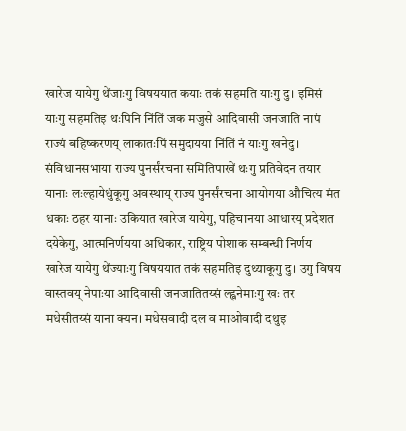खारेज यायेगु थेंजाःगु विषययात कयाः तकं सहमति याःगु दु। इमिसं याःगु सहमतिइ थःपिनि निंतिं जक मजुसे आदिवासी जनजाति नापं राज्यं बहिष्करणय् लाकातःपिं समुदायया निंतिं नं याःगु खनेदु। संविधानसभाया राज्य पुनर्संरचना समितिपाखें थःगु प्रतिवेदन तयार यानाः लःल्हायेधुंकूगु अवस्थाय् राज्य पुनर्संरचना आयोगया औचित्य मंत धकाः ठहर यानाः उकियात खारेज यायेगु, पहिचानया आधारय् प्रदेशत दयेकेगु, आत्मनिर्णयया अधिकार, राष्ट्रिय पोशाक सम्बन्धी निर्णय खारेज यायेगु थेंज्याःगु विषययात तकं सहमतिइ दुथ्याकूगु दु। उगु विषय वास्तवय् नेपाःया आदिवासी जनजातितय्सं ल्ह्वनेमाःगु खः तर मधेसीतय्सं याना क्यन। मधेसवादी दल व माओवादी दथुइ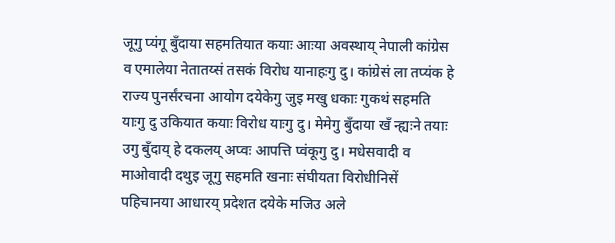जूगु प्यंगू बुँदाया सहमतियात कयाः आःया अवस्थाय् नेपाली कांग्रेस व एमालेया नेतातय्सं तसकं विरोध यानाहःगु दु। कांग्रेसं ला तप्यंक हे राज्य पुनर्संरचना आयोग दयेकेगु जुइ मखु धकाः गुकथं सहमति याःगु दु उकियात कयाः विरोध याःगु दु। मेमेगु बुँदाया खँ न्ह्यःने तयाः उगु बुँदाय् हे दकलय् अप्वः आपत्ति प्वंकूगु दु। मधेसवादी व माओवादी दथुइ जूगु सहमति खनाः संघीयता विरोधीनिसें पहिचानया आधारय् प्रदेशत दयेके मजिउ अले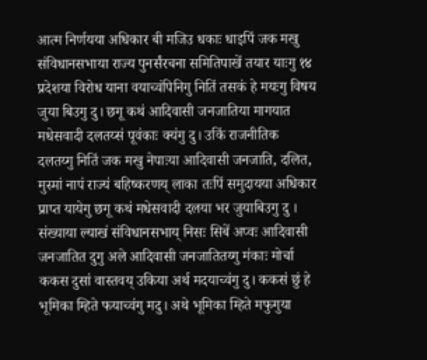आत्म निर्णयया अधिकार बी मजिउ धकाः धाइपिं जक मखु संविधानसभाया राज्य पुनर्संरचना समितिपाखें तयार याःगु १४ प्रदेशया विरोध याना वयाच्वंपिनिगु नितिं तसकं हे मयःगु विषय जुया बिउगु दु। छगू कथं आदिवासी जनजातिया मागयात मधेसवादी दलतय्सं पूवंकाः क्यंगु दु। उकिं राजनीतिक दलतय्गु नितिं जक मखु नेपाःया आदिवासी जनजाति, दलित, मुस्मां नापं राज्यं बहिष्करणय् लाका तःपिं समुदायया अधिकार प्राप्त यायेगु छगू कथं मधेसवादी दलया भर जुयाबिउगु दु ।
संख्याया ल्याखं संविधानसभाय् निसः सिबें अप्वः आदिवासी जनजातित दुगु अले आदिवासी जनजातितय्गु मंकाः मोर्चा ककस दुसां वास्तवय् उकिया अर्थ मदयाच्वंगु दु। ककसं छुं हे भूमिका म्हिते फयाच्वंगु मदु। अथे भूमिका म्हिते मफुगुया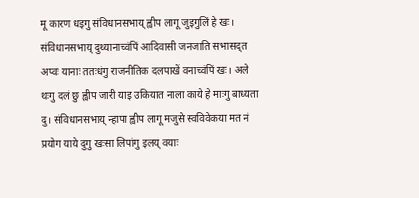मू कारण धइगु संविधानसभाय् ह्वीप लागू जुइगुलिं हे खः। संविधानसभाय् दुथ्यानाच्वंपिं आदिवासी जनजाति सभासद्त अप्वः यानाः ततःधंगु राजनीतिक दलपाखें वनाच्वंपिं खः। अले थःगु दलं छु ह्वीप जारी याइ उकियात नाला काये हे माःगु बाध्यता दु। संविधानसभाय् न्हापा ह्वीप लागू मजुसे स्वविवेकया मत नं प्रयोग याये दुगु खःसा लिपांगु इलय् वयाः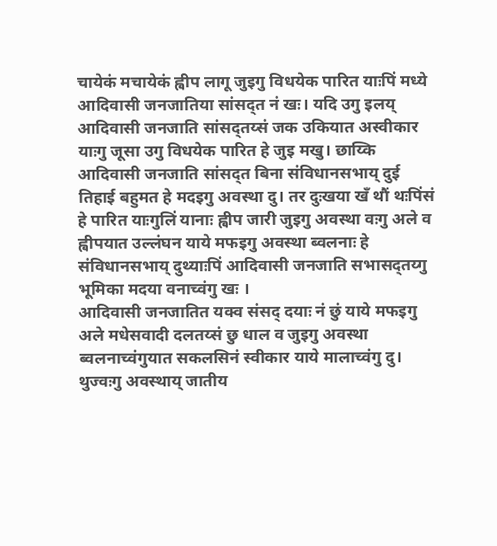चायेकं मचायेकं ह्वीप लागू जुइगु विधयेक पारित याःपिं मध्ये आदिवासी जनजातिया सांसद्त नं खः। यदि उगु इलय् आदिवासी जनजाति सांसद्तय्सं जक उकियात अस्वीकार याःगु जूसा उगु विधयेक पारित हे जुइ मखु। छाय्कि आदिवासी जनजाति सांसद्त बिना संविधानसभाय् दुई तिहाई बहुमत हे मदइगु अवस्था दु। तर दुःखया खँ थौं थःपिंसं हे पारित याःगुलिं यानाः ह्वीप जारी जुइगु अवस्था वःगु अले व ह्वीपयात उल्लंघन याये मफइगु अवस्था ब्वलनाः हे संविधानसभाय् दुथ्याःपिं आदिवासी जनजाति सभासद्तय्गु भूमिका मदया वनाच्वंगु खः ।
आदिवासी जनजातित यक्व संसद् दयाः नं छुं याये मफइगु अले मधेसवादी दलतय्सं छु धाल व जुइगु अवस्था ब्वलनाच्वंगुयात सकलसिनं स्वीकार याये मालाच्वंगु दु। थुज्वःगु अवस्थाय् जातीय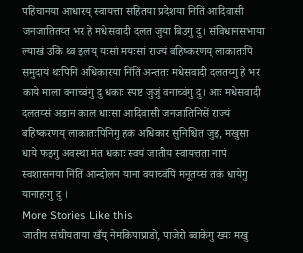पहिचानया आधारय् स्वायत्ता सहितया प्रदेशया नितिं आदिवासी जनजातितय्त भर हे मधेसवादी दलत जुया बिउगु दु। संविधानसभाया ल्याखं उकिं थ्व इलय् यःसां मयःसां राज्यं बहिष्करणय् लाकातःपिं समुदायं थःपिनि अधिकारया निंतिं अन्ततः मधेसवादी दलतय्गु हे भर काये माला वनाच्वंगु दु धकाः स्पष्ट जुजुं वनाच्वंगु दु। आः मधेसवादी दलतय्सं अडान काल धाःसा आदिवासी जनजातिनिसें राज्यं बहिष्करणय् लाकातःपिनिगु हक अधिकार सुनिश्चित जुइ, मखुसा धाये फइगु अवस्था मंत धकाः स्वयं जातीय स्वायत्तता नापं स्वशासनया निंतिं आन्दोलन याना वयाच्वंपिं मनूतय्सं तकं धायेगु यानाहःगु दु ।
More Stories Like this
जातीय संघीयताया खँय् नेमकिपाप्राडो, पाजेरो ब्वाकेगु ख्यः मखु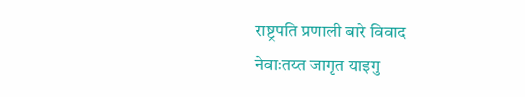राष्ट्रपति प्रणाली बारे विवाद
नेवाःतय्त जागृत याइगु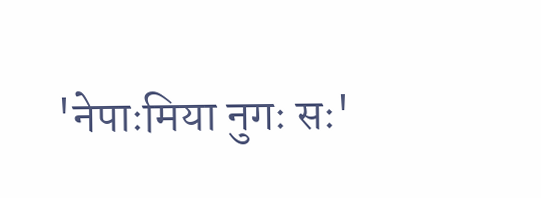'नेपाःमिया नुगः सः'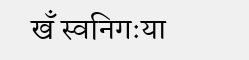खँ स्वनिगःया